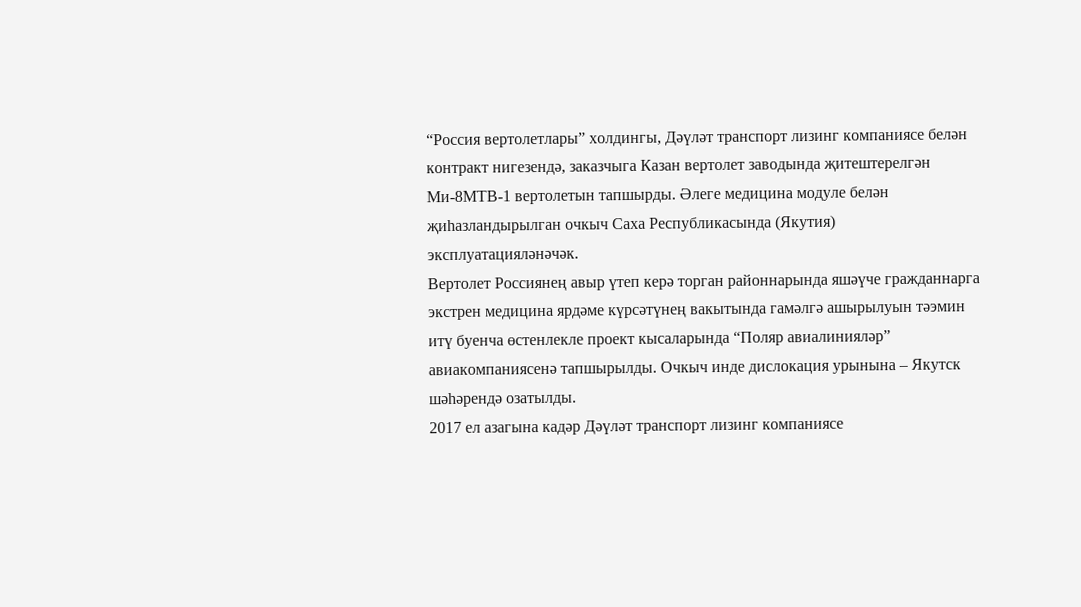“Россия вертолетлары” холдингы, Дәүләт транспорт лизинг компаниясе белән контракт нигезендә, заказчыга Казан вертолет заводында җитештерелгән Ми-8МТВ-1 вертолетын тапшырды. Әлеге медицина модуле белән җиһазландырылган очкыч Саха Республикасында (Якутия) эксплуатацияләнәчәк.
Вертолет Россиянең авыр үтеп керә торган районнарында яшәүче гражданнарга экстрен медицина ярдәме күрсәтүнең вакытында гамәлгә ашырылуын тәэмин итү буенча өстенлекле проект кысаларында “Поляр авиалинияләр” авиакомпаниясенә тапшырылды. Очкыч инде дислокация урынына – Якутск шәһәрендә озатылды.
2017 ел азагына кадәр Дәүләт транспорт лизинг компаниясе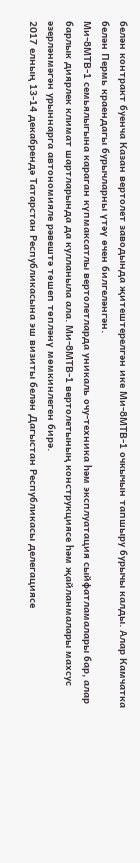белән контракт буенча Казан вертолет заводында җитештерелгән ике Ми-8МТВ-1 очкычын тапшыру бурычы калды. Алар Камчатка белән Пермь краендагы бурычларны үтәү өчен билгеләнгән.
Ми-8МТВ-1 семьялыгына караган күпмаксатлы вертолетларда уникаль очу-техника һәм эксплуатация сыйфатламалары бар, алар барлык диярлек климат шартларында да кулланыла ала. Ми-8МТВ-1 вертолетының конструкциясе һәм җайланмалары махсус әзерләнмәгән урыннарга автономияле рәвештә төшеп төпләнү мөмкинлеген бирә.
2017 елның 13-14 декабрендә Татарстан Республикасына эш визиты белән Дагыстан Республикасы делегациясе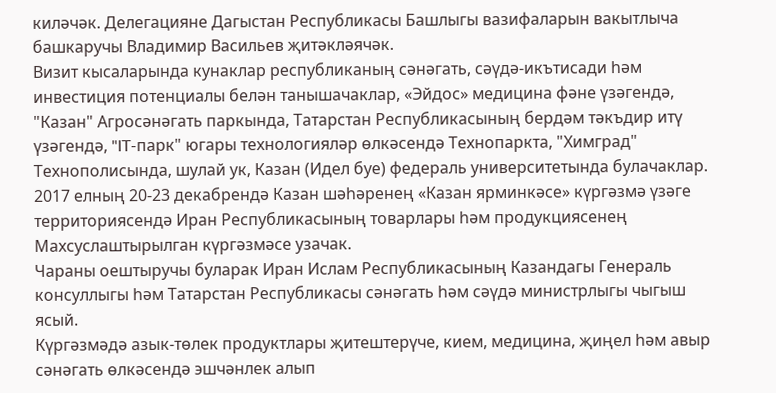киләчәк. Делегацияне Дагыстан Республикасы Башлыгы вазифаларын вакытлыча башкаручы Владимир Васильев җитәкләячәк.
Визит кысаларында кунаклар республиканың сәнәгать, сәүдә-икътисади һәм инвестиция потенциалы белән танышачаклар, «Эйдос» медицина фәне үзәгендә, "Казан" Агросәнәгать паркында, Татарстан Республикасының бердәм тәкъдир итү үзәгендә, "IT-парк" югары технологияләр өлкәсендә Технопаркта, "Химград" Технополисында, шулай ук, Казан (Идел буе) федераль университетында булачаклар.
2017 елның 20-23 декабрендә Казан шәһәренең «Казан ярминкәсе» күргәзмә үзәге территориясендә Иран Республикасының товарлары һәм продукциясенең Махсуслаштырылган күргәзмәсе узачак.
Чараны оештыручы буларак Иран Ислам Республикасының Казандагы Генераль консуллыгы һәм Татарстан Республикасы сәнәгать һәм сәүдә министрлыгы чыгыш ясый.
Күргәзмәдә азык-төлек продуктлары җитештерүче, кием, медицина, җиңел һәм авыр сәнәгать өлкәсендә эшчәнлек алып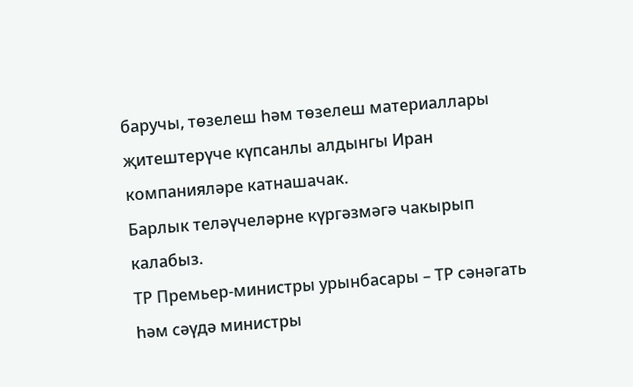баручы, төзелеш һәм төзелеш материаллары җитештерүче күпсанлы алдынгы Иран компанияләре катнашачак.
Барлык теләүчеләрне күргәзмәгә чакырып калабыз.
ТР Премьер-министры урынбасары – ТР сәнәгать һәм сәүдә министры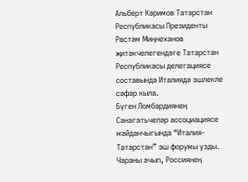Альберт Кәримов Татарстан Республикасы Президенты Рөстәм Миңнеханов җитәкчелегендәге Татарстан Республикасы делегациясе составында Италиядә эшлекле сәфәр кыла.
Бүген Ломбардиянең Сәнәгатьчеләр ассоциациясе мәйданчыгында “Италия-Татарстан” эш форумы узды. Чараны ачып, Россиянең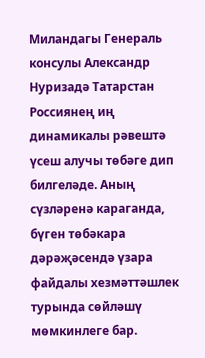Миландагы Генераль консулы Александр Нуризадә Татарстан Россиянең иң динамикалы рәвештә үсеш алучы төбәге дип билгеләде. Аның сүзләренә караганда, бүген төбәкара дәрәҗәсендә үзара файдалы хезмәттәшлек турында сөйләшү мөмкинлеге бар.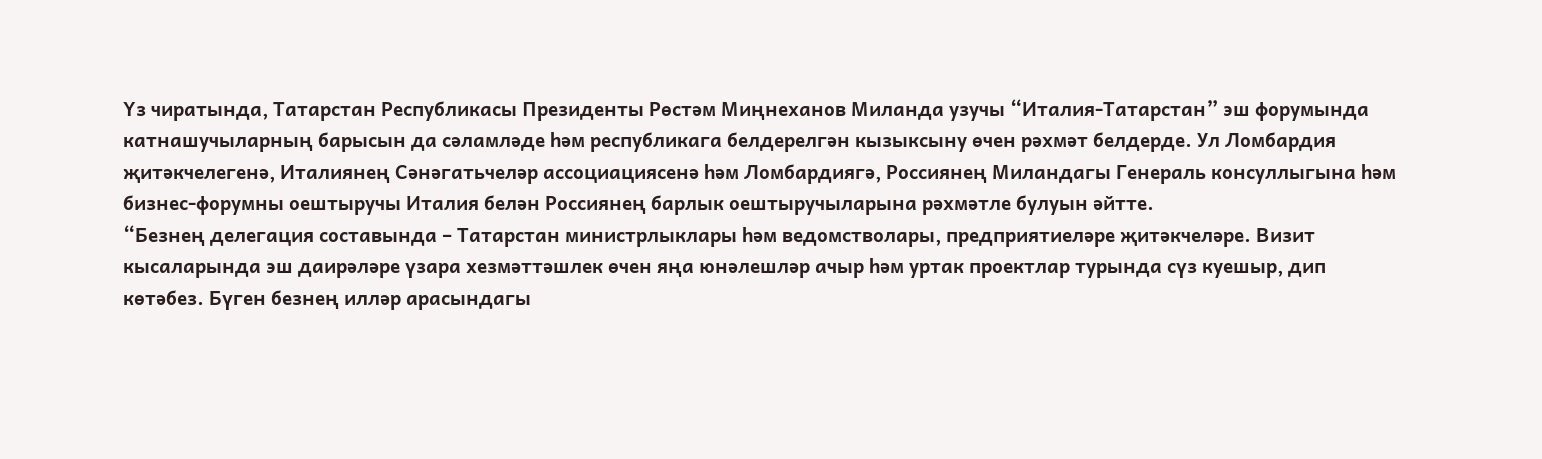Үз чиратында, Татарстан Республикасы Президенты Рөстәм Миңнеханов Миланда узучы “Италия-Татарстан” эш форумында катнашучыларның барысын да сәламләде һәм республикага белдерелгән кызыксыну өчен рәхмәт белдерде. Ул Ломбардия җитәкчелегенә, Италиянең Сәнәгатьчеләр ассоциациясенә һәм Ломбардиягә, Россиянең Миландагы Генераль консуллыгына һәм бизнес-форумны оештыручы Италия белән Россиянең барлык оештыручыларына рәхмәтле булуын әйтте.
“Безнең делегация составында – Татарстан министрлыклары һәм ведомстволары, предприятиеләре җитәкчеләре. Визит кысаларында эш даирәләре үзара хезмәттәшлек өчен яңа юнәлешләр ачыр һәм уртак проектлар турында сүз куешыр, дип көтәбез. Бүген безнең илләр арасындагы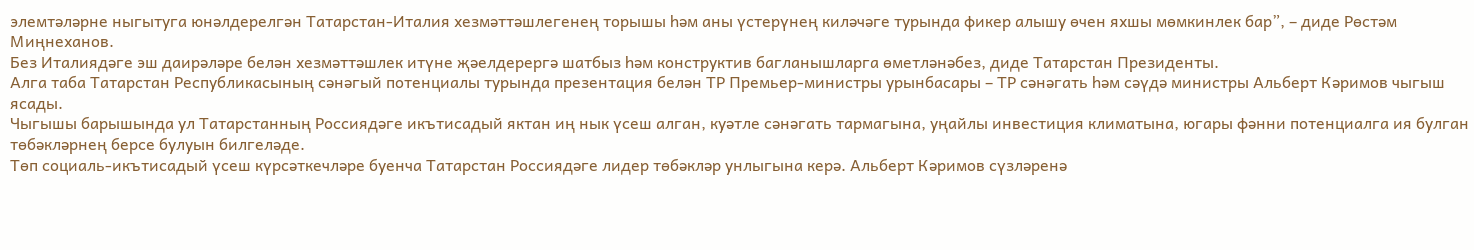элемтәләрне ныгытуга юнәлдерелгән Татарстан-Италия хезмәттәшлегенең торышы һәм аны үстерүнең киләчәге турында фикер алышу өчен яхшы мөмкинлек бар”, – диде Рөстәм Миңнеханов.
Без Италиядәге эш даирәләре белән хезмәттәшлек итүне җәелдерергә шатбыз һәм конструктив багланышларга өметләнәбез, диде Татарстан Президенты.
Алга таба Татарстан Республикасының сәнәгый потенциалы турында презентация белән ТР Премьер-министры урынбасары – ТР сәнәгать һәм сәүдә министры Альберт Кәримов чыгыш ясады.
Чыгышы барышында ул Татарстанның Россиядәге икътисадый яктан иң нык үсеш алган, куәтле сәнәгать тармагына, уңайлы инвестиция климатына, югары фәнни потенциалга ия булган төбәкләрнең берсе булуын билгеләде.
Төп социаль-икътисадый үсеш күрсәткечләре буенча Татарстан Россиядәге лидер төбәкләр унлыгына керә. Альберт Кәримов сүзләренә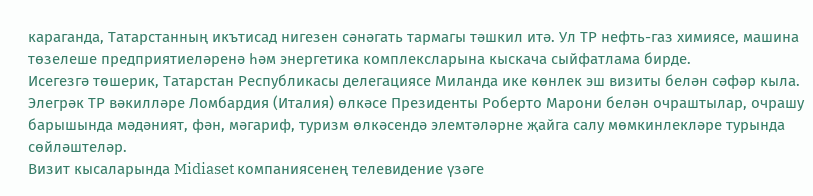караганда, Татарстанның икътисад нигезен сәнәгать тармагы тәшкил итә. Ул ТР нефть-газ химиясе, машина төзелеше предприятиеләренә һәм энергетика комплексларына кыскача сыйфатлама бирде.
Исегезгә төшерик, Татарстан Республикасы делегациясе Миланда ике көнлек эш визиты белән сәфәр кыла. Элегрәк ТР вәкилләре Ломбардия (Италия) өлкәсе Президенты Роберто Марони белән очраштылар, очрашу барышында мәдәният, фән, мәгариф, туризм өлкәсендә элемтәләрне җайга салу мөмкинлекләре турында сөйләштеләр.
Визит кысаларында Midiaset компаниясенең телевидение үзәге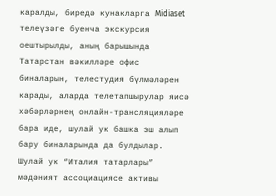каралды, биредә кунакларга Midiaset телеүзәге буенча экскурсия оештырылды, аның барышында Татарстан вәкилләре офис биналарын, телестудия бүлмәләрен карады, аларда телетапшырулар яисә хәбәрләрнең онлайн-трансляцияләре бара иде, шулай ук башка эш алып бару биналарында да булдылар.
Шулай ук “Италия татарлары” мәдәният ассоциациясе активы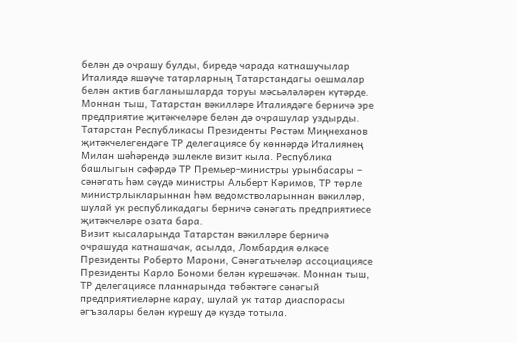белән дә очрашу булды, биредә чарада катнашучылар Италиядә яшәүче татарларның Татарстандагы оешмалар белән актив багланышларда торуы мәсьәләләрен күтәрде. Моннан тыш, Татарстан вәкилләре Италиядәге берничә эре предприятие җитәкчеләре белән дә очрашулар уздырды.
Татарстан Республикасы Президенты Рөстәм Миңнеханов җитәкчелегендәге ТР делегациясе бу көннәрдә Италиянең Милан шәһәрендә эшлекле визит кыла. Республика башлыгын сәфәрдә ТР Премьер-министры урынбасары – сәнәгать һәм сәүдә министры Альберт Кәримов, ТР төрле министрлыкларыннан һәм ведомстволарыннан вәкилләр, шулай ук республикадагы берничә сәнәгать предприятиесе җитәкчеләре озата бара.
Визит кысаларында Татарстан вәкилләре берничә очрашуда катнашачак, асылда, Ломбардия өлкәсе Президенты Роберто Марони, Сәнәгатьчеләр ассоциациясе Президенты Карло Бономи белән күрешәчәк. Моннан тыш, ТР делегациясе планнарында төбәктәге сәнәгый предприятиеләрне карау, шулай ук татар диаспорасы әгъзалары белән күрешү дә күздә тотыла.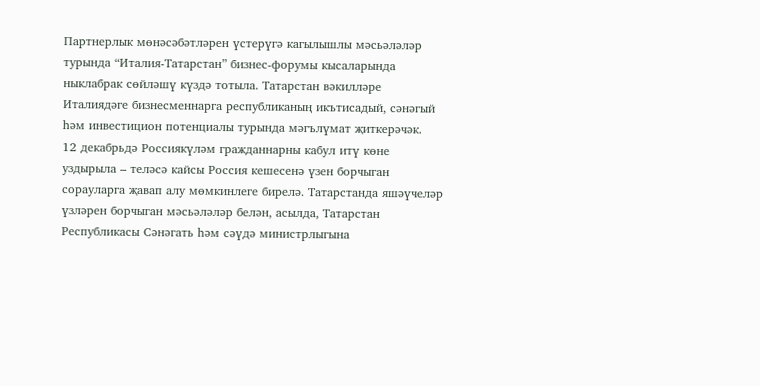Партнерлык мөнәсәбәтләрен үстерүгә кагылышлы мәсьәләләр турында “Италия-Татарстан” бизнес-форумы кысаларында ныклабрак сөйләшү күздә тотыла. Татарстан вәкилләре Италиядәге бизнесменнарга республиканың икътисадый, сәнәгый һәм инвестицион потенциалы турында мәгълүмат җиткерәчәк.
12 декабрьдә Россиякүләм гражданнарны кабул итү көне уздырыла – теләсә кайсы Россия кешесенә үзен борчыган сорауларга җавап алу мөмкинлеге бирелә. Татарстанда яшәүчеләр үзләрен борчыган мәсьәләләр белән, асылда, Татарстан Республикасы Сәнәгать һәм сәүдә министрлыгына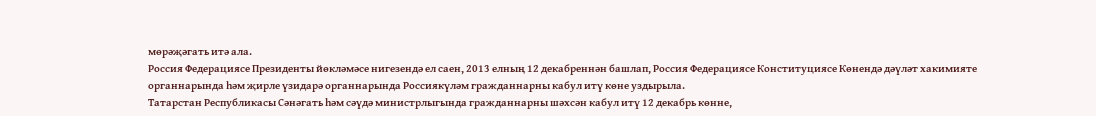мөрәҗәгать итә ала.
Россия Федерациясе Президенты йөкләмәсе нигезендә ел саен, 2013 елның 12 декабреннән башлап, Россия Федерациясе Конституциясе Көнендә дәүләт хакимияте органнарында һәм җирле үзидарә органнарында Россиякүләм гражданнарны кабул итү көне уздырыла.
Татарстан Республикасы Сәнәгать һәм сәүдә министрлыгында гражданнарны шәхсән кабул итү 12 декабрь көнне,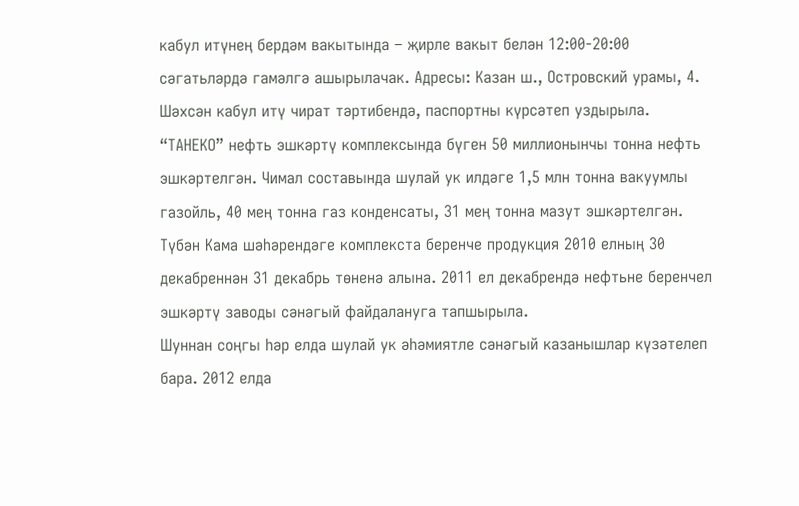кабул итүнең бердәм вакытында – җирле вакыт белән 12:00-20:00 сәгатьләрдә гамәлгә ашырылачак. Адресы: Казан ш., Островский урамы, 4.
Шәхсән кабул итү чират тәртибендә, паспортны күрсәтеп уздырыла.
“ТАНЕКО” нефть эшкәртү комплексында бүген 50 миллионынчы тонна нефть эшкәртелгән. Чимал составында шулай ук илдәге 1,5 млн тонна вакуумлы газойль, 40 мең тонна газ конденсаты, 31 мең тонна мазут эшкәртелгән.
Түбән Кама шәһәрендәге комплекста беренче продукция 2010 елның 30 декабреннән 31 декабрь төненә алына. 2011 ел декабрендә нефтьне беренчел эшкәртү заводы сәнәгый файдалануга тапшырыла.
Шуннан соңгы һәр елда шулай ук әһәмиятле сәнәгый казанышлар күзәтелеп бара. 2012 елда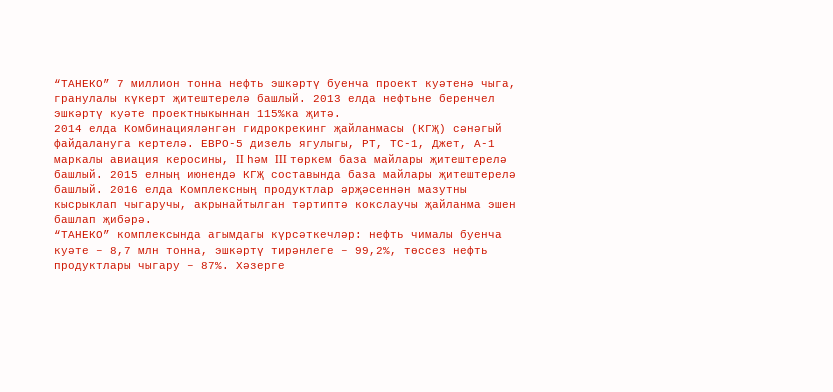“ТАНЕКО” 7 миллион тонна нефть эшкәртү буенча проект куәтенә чыга, гранулалы күкерт җитештерелә башлый. 2013 елда нефтьне беренчел эшкәртү куәте проектныкыннан 115%ка җитә.
2014 елда Комбинацияләнгән гидрокрекинг җайланмасы (КГҖ) сәнәгый файдалануга кертелә. ЕВРО-5 дизель ягулыгы, РТ, ТС-1, Джет, А-1 маркалы авиация керосины, II һәм III төркем база майлары җитештерелә башлый. 2015 елның июнендә КГҖ составында база майлары җитештерелә башлый. 2016 елда Комплексның продуктлар әрҗәсеннән мазутны кысрыклап чыгаручы, акрынайтылган тәртиптә кокслаучы җайланма эшен башлап җибәрә.
“ТАНЕКО” комплексында агымдагы күрсәткечләр: нефть чималы буенча куәте – 8,7 млн тонна, эшкәртү тирәнлеге – 99,2%, төссез нефть продуктлары чыгару – 87%. Хәзерге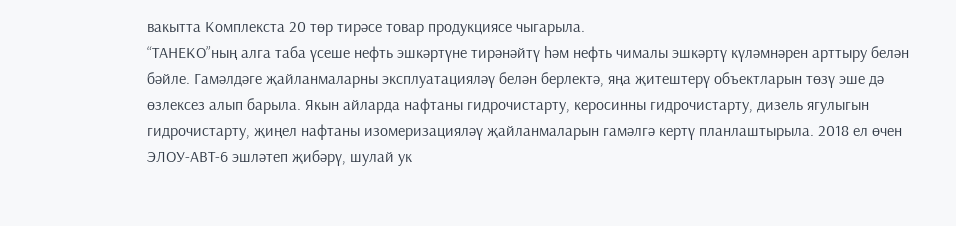вакытта Комплекста 20 төр тирәсе товар продукциясе чыгарыла.
“ТАНЕКО”ның алга таба үсеше нефть эшкәртүне тирәнәйтү һәм нефть чималы эшкәртү күләмнәрен арттыру белән бәйле. Гамәлдәге җайланмаларны эксплуатацияләү белән берлектә, яңа җитештерү объектларын төзү эше дә өзлексез алып барыла. Якын айларда нафтаны гидрочистарту, керосинны гидрочистарту, дизель ягулыгын гидрочистарту, җиңел нафтаны изомеризацияләү җайланмаларын гамәлгә кертү планлаштырыла. 2018 ел өчен ЭЛОУ-АВТ-6 эшләтеп җибәрү, шулай ук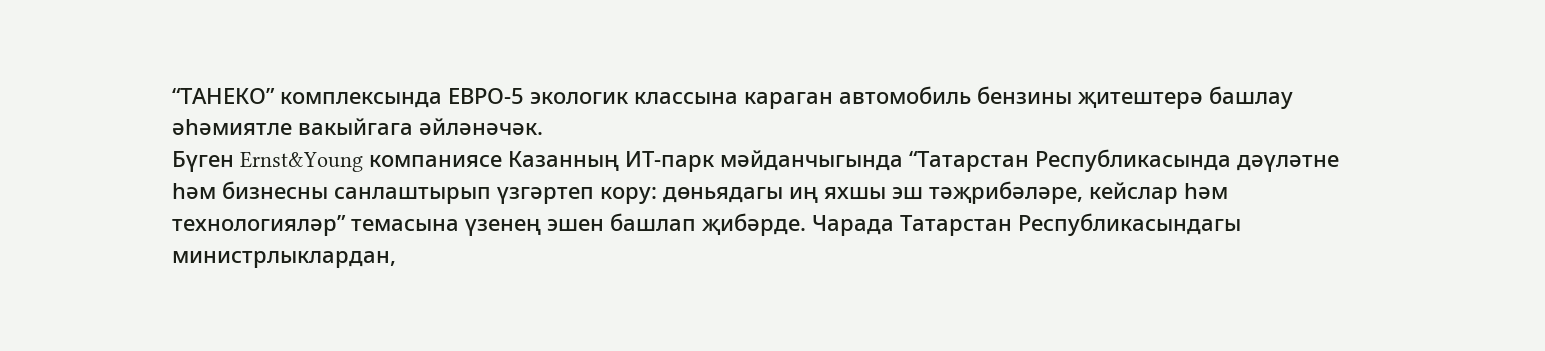“ТАНЕКО” комплексында ЕВРО-5 экологик классына караган автомобиль бензины җитештерә башлау әһәмиятле вакыйгага әйләнәчәк.
Бүген Ernst&Young компаниясе Казанның ИТ-парк мәйданчыгында “Татарстан Республикасында дәүләтне һәм бизнесны санлаштырып үзгәртеп кору: дөньядагы иң яхшы эш тәҗрибәләре, кейслар һәм технологияләр” темасына үзенең эшен башлап җибәрде. Чарада Татарстан Республикасындагы министрлыклардан,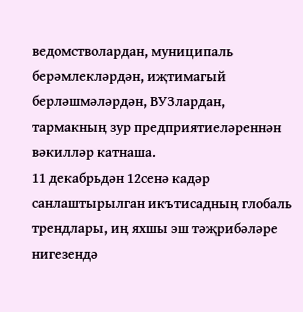ведомстволардан, муниципаль берәмлекләрдән, иҗтимагый берләшмәләрдән, ВУЗлардан, тармакның зур предприятиеләреннән вәкилләр катнаша.
11 декабрьдән 12сенә кадәр санлаштырылган икътисадның глобаль трендлары, иң яхшы эш тәҗрибәләре нигезендә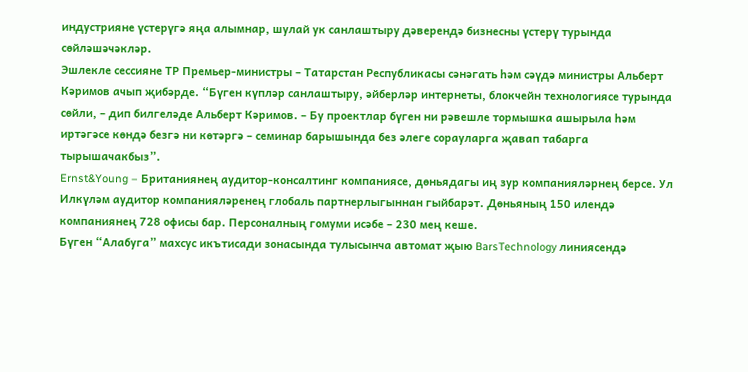индустрияне үстерүгә яңа алымнар, шулай ук санлаштыру дәверендә бизнесны үстерү турында сөйләшәчәкләр.
Эшлекле сессияне ТР Премьер-министры – Татарстан Республикасы сәнәгать һәм сәүдә министры Альберт Кәримов ачып җибәрде. “Бүген күпләр санлаштыру, әйберләр интернеты, блокчейн технологиясе турында сөйли, – дип билгеләде Альберт Кәримов. – Бу проектлар бүген ни рәвешле тормышка ашырыла һәм иртәгәсе көндә безгә ни көтәргә – семинар барышында без әлеге сорауларга җавап табарга тырышачакбыз”.
Ernst&Young – Британиянең аудитор-консалтинг компаниясе, дөньядагы иң зур компанияләрнең берсе. Ул Илкүләм аудитор компанияләренең глобаль партнерлыгыннан гыйбарәт. Дөньяның 150 илендә компаниянең 728 офисы бар. Персоналның гомуми исәбе – 230 мең кеше.
Бүген “Алабуга” махсус икътисади зонасында тулысынча автомат җыю BarsTechnology линиясендә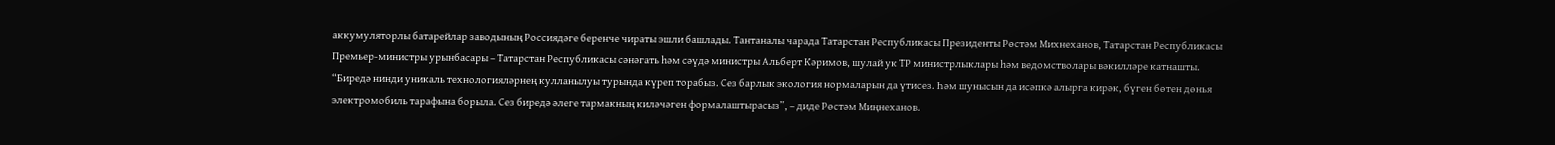аккумуляторлы батарейлар заводының Россиядәге беренче чираты эшли башлады. Тантаналы чарада Татарстан Республикасы Президенты Рөстәм Михнеханов, Татарстан Республикасы Премьер-министры урынбасары – Татарстан Республикасы сәнәгать һәм сәүдә министры Альберт Кәримов, шулай ук ТР министрлыклары һәм ведомстволары вәкилләре катнашты.
“Биредә нинди уникаль технологияләрнең кулланылуы турында күреп торабыз. Сез барлык экология нормаларын да үтисез. Һәм шунысын да исәпкә алырга кирәк, бүген бөтен дөнья электромобиль тарафына борыла. Сез биредә әлеге тармакның киләчәген формалаштырасыз”, – диде Рөстәм Миңнеханов.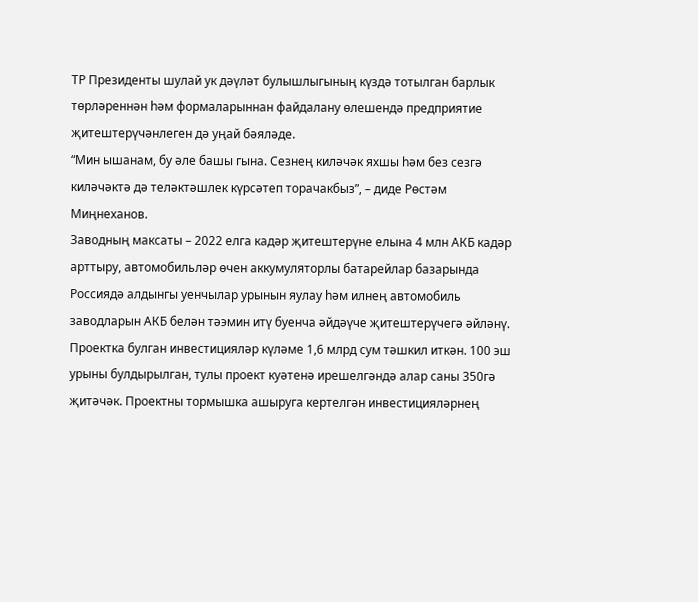ТР Президенты шулай ук дәүләт булышлыгының күздә тотылган барлык төрләреннән һәм формаларыннан файдалану өлешендә предприятие җитештерүчәнлеген дә уңай бәяләде.
“Мин ышанам, бу әле башы гына. Сезнең киләчәк яхшы һәм без сезгә киләчәктә дә теләктәшлек күрсәтеп торачакбыз”, – диде Рөстәм Миңнеханов.
Заводның максаты – 2022 елга кадәр җитештерүне елына 4 млн АКБ кадәр арттыру, автомобильләр өчен аккумуляторлы батарейлар базарында Россиядә алдынгы уенчылар урынын яулау һәм илнең автомобиль заводларын АКБ белән тәэмин итү буенча әйдәүче җитештерүчегә әйләнү. Проектка булган инвестицияләр күләме 1,6 млрд сум тәшкил иткән. 100 эш урыны булдырылган, тулы проект куәтенә ирешелгәндә алар саны 350гә җитәчәк. Проектны тормышка ашыруга кертелгән инвестицияләрнең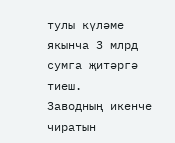тулы күләме якынча 3 млрд сумга җитәргә тиеш.
Заводның икенче чиратын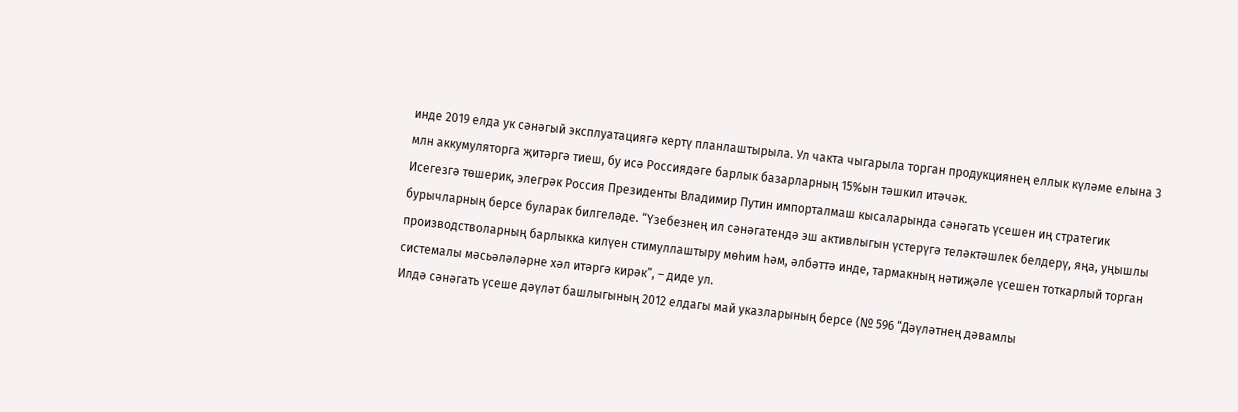инде 2019 елда ук сәнәгый эксплуатациягә кертү планлаштырыла. Ул чакта чыгарыла торган продукциянең еллык күләме елына 3 млн аккумуляторга җитәргә тиеш, бу исә Россиядәге барлык базарларның 15%ын тәшкил итәчәк.
Исегезгә төшерик, элегрәк Россия Президенты Владимир Путин импорталмаш кысаларында сәнәгать үсешен иң стратегик бурычларның берсе буларак билгеләде. “Үзебезнең ил сәнәгатендә эш активлыгын үстерүгә теләктәшлек белдерү, яңа, уңышлы производстволарның барлыкка килүен стимуллаштыру мөһим һәм, әлбәттә инде, тармакның нәтиҗәле үсешен тоткарлый торган системалы мәсьәләләрне хәл итәргә кирәк”, – диде ул.
Илдә сәнәгать үсеше дәүләт башлыгының 2012 елдагы май указларының берсе (№ 596 “Дәүләтнең дәвамлы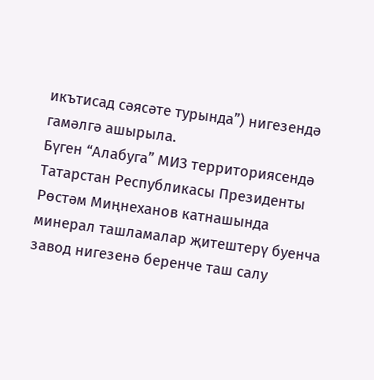икътисад сәясәте турында”) нигезендә гамәлгә ашырыла.
Бүген “Алабуга” МИЗ территориясендә Татарстан Республикасы Президенты Рөстәм Миңнеханов катнашында минерал ташламалар җитештерү буенча завод нигезенә беренче таш салу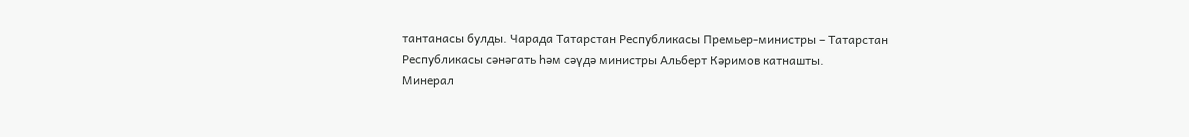тантанасы булды. Чарада Татарстан Республикасы Премьер-министры – Татарстан Республикасы сәнәгать һәм сәүдә министры Альберт Кәримов катнашты.
Минерал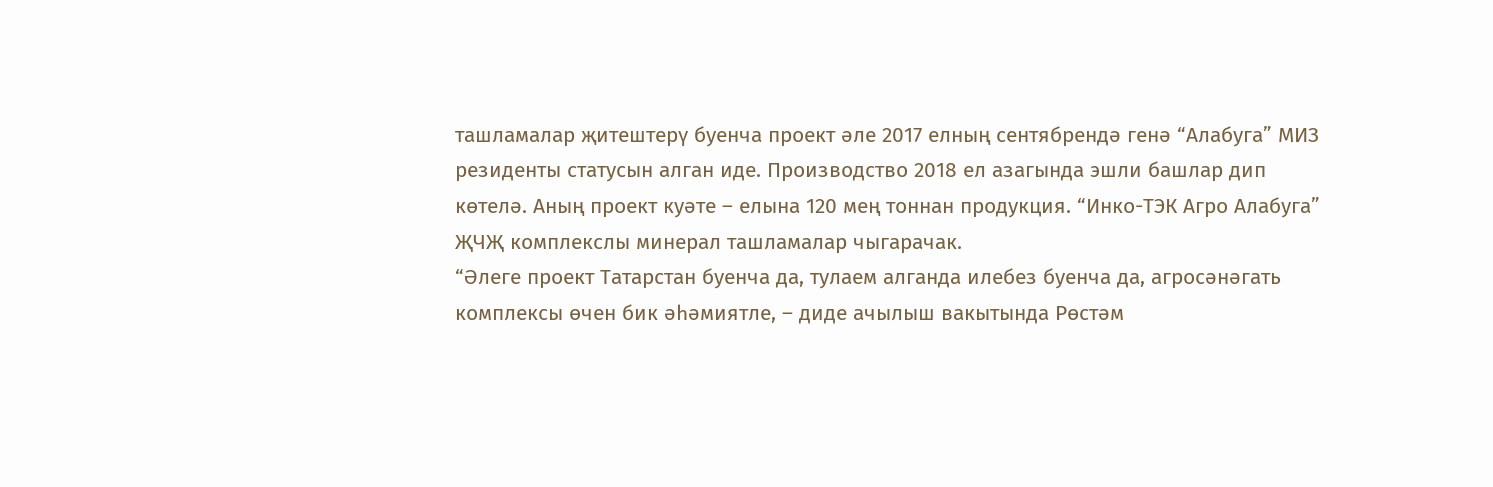ташламалар җитештерү буенча проект әле 2017 елның сентябрендә генә “Алабуга” МИЗ резиденты статусын алган иде. Производство 2018 ел азагында эшли башлар дип көтелә. Аның проект куәте – елына 120 мең тоннан продукция. “Инко-ТЭК Агро Алабуга” ҖЧҖ комплекслы минерал ташламалар чыгарачак.
“Әлеге проект Татарстан буенча да, тулаем алганда илебез буенча да, агросәнәгать комплексы өчен бик әһәмиятле, – диде ачылыш вакытында Рөстәм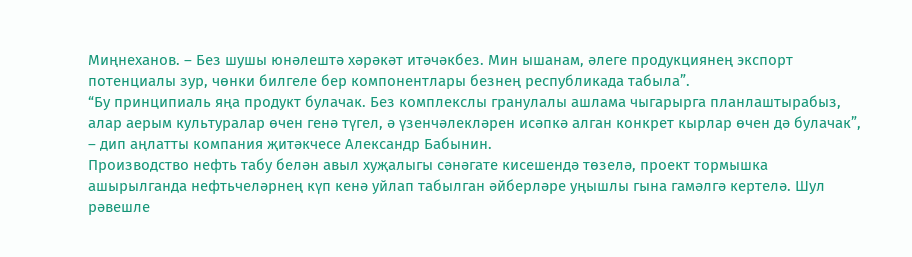Миңнеханов. – Без шушы юнәлештә хәрәкәт итәчәкбез. Мин ышанам, әлеге продукциянең экспорт потенциалы зур, чөнки билгеле бер компонентлары безнең республикада табыла”.
“Бу принципиаль яңа продукт булачак. Без комплекслы гранулалы ашлама чыгарырга планлаштырабыз, алар аерым культуралар өчен генә түгел, ә үзенчәлекләрен исәпкә алган конкрет кырлар өчен дә булачак”, – дип аңлатты компания җитәкчесе Александр Бабынин.
Производство нефть табу белән авыл хуҗалыгы сәнәгате кисешендә төзелә, проект тормышка ашырылганда нефтьчеләрнең күп кенә уйлап табылган әйберләре уңышлы гына гамәлгә кертелә. Шул рәвешле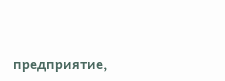предприятие,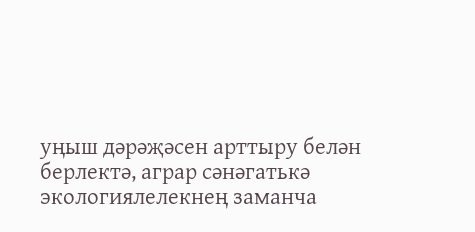уңыш дәрәҗәсен арттыру белән берлектә, аграр сәнәгатькә экологиялелекнең заманча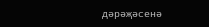дәрәҗәсенә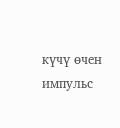күчү өчен импульс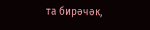та бирәчәк,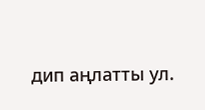дип аңлатты ул.